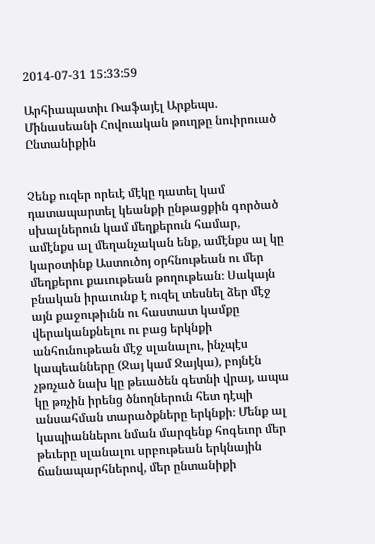2014-07-31 15:33:59

Արհիապատիւ Ռաֆայէլ Արքեպս. Մինասեանի Հովուական թուղթը նուիրուած Ընտանիքին


Չենք ուզեր որեւէ մէկը դատել կամ դատապարտել կեանքի ընթացքին գործած սխալներուն կամ մեղքերուն համար, ամէնքս ալ մեղանչական ենք, ամէնքս ալ կը կարօտինք Աստուծոյ օրհնութեան ու մեր մեղքերու քաւութեան թողութեան։ Սակայն բնական իրաւունք է ուզել տեսնել ձեր մէջ այն քաջութիւնն ու հաստատ կամքը վերականքնելու ու բաց երկնքի անհունութեան մէջ սլանալու, ինչպէս կապեանները (Ջայ կամ Ջայկա), բոյնէն չթռչած նախ կը թեւածեն գետնի վրայ, ապա կը թռչին իրենց ծնողներուն հետ դէպի անսահման տարածքները երկնքի։ Մենք ալ կապիաններու նման մարզենք հոգեւոր մեր թեւերը սլանալու սրբութեան երկնային ճանապարհներով, մեր ընտանիքի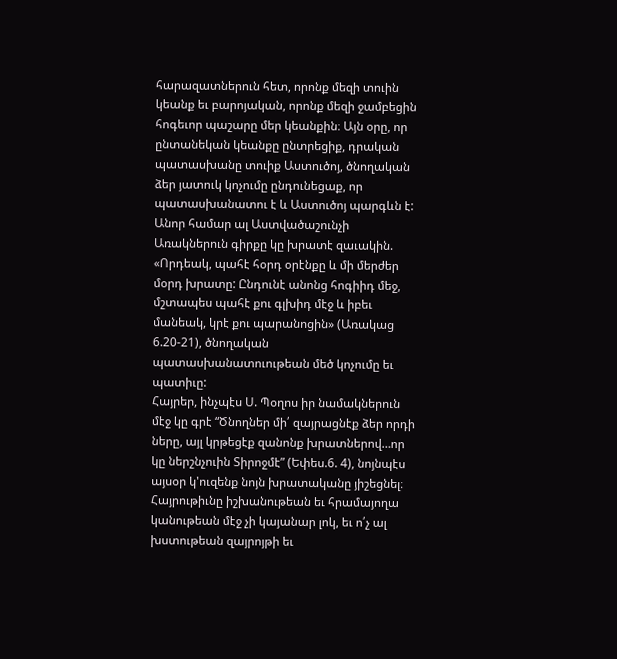հարազատներուն հետ, որոնք մեզի տուին կեանք եւ բարոյական, որոնք մեզի ջամբեցին հոգեւոր պաշարը մեր կեանքին։ Այն օրը, որ ընտանեկան կեանքը ընտրեցիք, դրական պատասխանը տուիք Աստուծոյ, ծնողական ձեր յատուկ կոչումը ընդունեցաք, որ պատասխանատու է և Աստուծոյ պարգևն է: Անոր համար ալ Աստվածաշունչի Առակներուն գիրքը կը խրատէ զաւակին. «Որդեակ, պահէ հօրդ օրէնքը և մի մերժեր մօրդ խրատը: Ընդունէ անոնց հոգիիդ մեջ, մշտապես պահէ քու գլխիդ մէջ և իբեւ մանեակ, կրէ քու պարանոցին» (Առակաց 6.20-21), ծնողական պատասխանատուութեան մեծ կոչումը եւ պատիւը:
Հայրեր, ինչպէս Ս. Պօղոս իր նամակներուն մէջ կը գրէ “Ծնողներ մի՛ զայրացնէք ձեր որդի ները, այլ կրթեցէք զանոնք խրատներով…որ կը ներշնչուին Տիրոջմէ” (Եփես.6. 4), նոյնպէս այսօր կ'ուզենք նոյն խրատականը յիշեցնել։ Հայրութիւնը իշխանութեան եւ հրամայողա կանութեան մէջ չի կայանար լոկ, եւ ո՛չ ալ խստութեան զայրոյթի եւ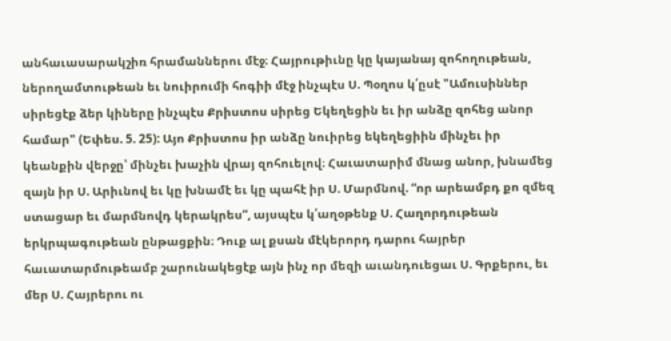անհաւասարակշիռ հրամաններու մէջ։ Հայրութիւնը կը կայանայ զոհողութեան, ներողամտութեան եւ նուիրումի հոգիի մէջ ինչպէս Ս. Պօղոս կ՛ըսէ "Ամուսիններ սիրեցէք ձեր կիները ինչպէս Քրիստոս սիրեց Եկեղեցին եւ իր անձը զոհեց անոր համար" (Եփես. 5. 25): Այո Քրիստոս իր անձը նուիրեց եկեղեցիին մինչեւ իր կեանքին վերջը՝ մինչեւ խաչին վրայ զոհուելով։ Հաւատարիմ մնաց անոր, խնամեց զայն իր Ս. Արիւնով եւ կը խնամէ եւ կը պահէ իր Ս. Մարմնով. “որ արեամբդ քո զմեզ ստացար եւ մարմնովդ կերակրես”, այսպէս կ՛աղօթենք Ս. Հաղորդութեան երկրպագութեան ընթացքին։ Դուք ալ քսան մէկերորդ դարու հայրեր հաւատարմութեամբ շարունակեցէք այն ինչ որ մեզի աւանդուեցաւ Ս. Գրքերու, եւ մեր Ս. Հայրերու ու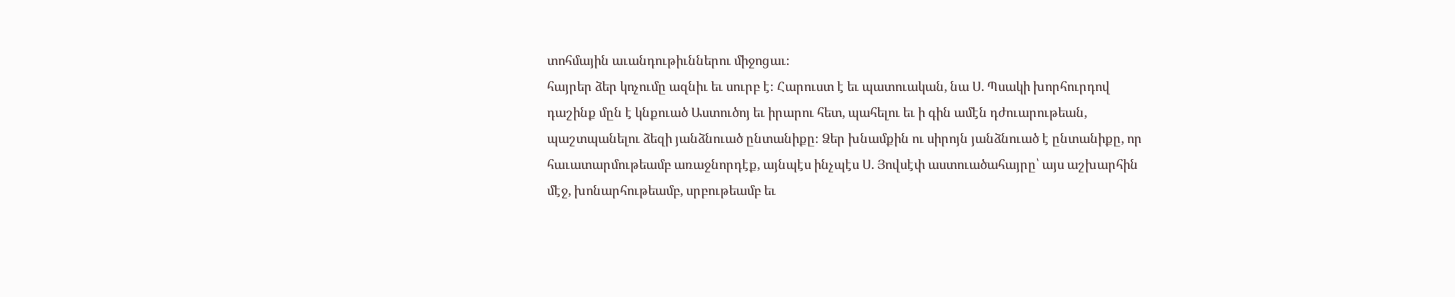տոհմային աւանդութիւններու միջոցաւ։
հայրեր ձեր կոչումը ազնիւ եւ սուրբ է։ Հարուստ է եւ պատուական, նա Ս. Պսակի խորհուրդով դաշինք մըն է կնքուած Աստուծոյ եւ իրարու հետ, պահելու եւ ի գին ամէն դժուարութեան, պաշտպանելու ձեզի յանձնուած ընտանիքը։ Ձեր խնամքին ու սիրոյն յանձնուած է ընտանիքը, որ հաւատարմութեամբ առաջնորդէք, այնպէս ինչպէս Ս. Յովսէփ աստուածահայրը՝ այս աշխարհին մէջ, խոնարհութեամբ, սրբութեամբ եւ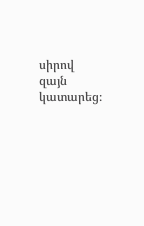սիրով զայն կատարեց։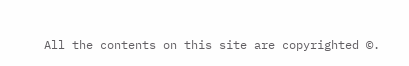All the contents on this site are copyrighted ©.